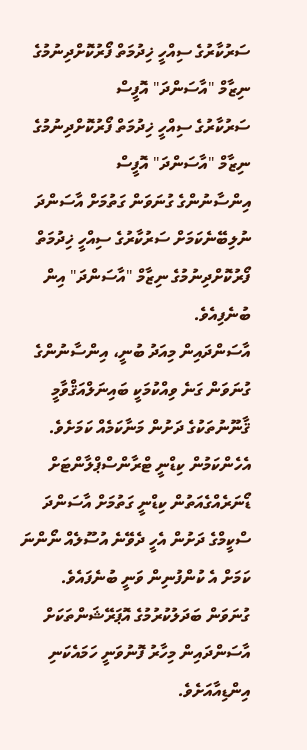ސަރުކާރުގެ ސިއްހީ ޚިދުމަތް ފޯރުކޮށްދިނުމުގެ ނިޒާމް "އާސަންދަ" އޮފީސް
ސަރުކާރުގެ ސިއްހީ ޚިދުމަތް ފޯރުކޮށްދިނުމުގެ ނިޒާމް "އާސަންދަ" އޮފީސް
އިންސާނުންގެ ގުނަވަން ގަތުމަށް އާސަންދަ ނުލިބޭނެކަމަށް ސަރުކާރުގެ ސިއްހީ ޚިދުމަތް ފޯރުކޮށްދިނުމުގެ ނިޒާމް "އާސަންދަ" އިން ބުނެފިއެވެ.
އާސަންދައިން މިއަދު ބުނީ، އިންސާނުންގެ ގުނަވަން ގަނެ ވިއްކުމަކީ ބައިނަލްއަޤްވާމީ ޤާނޫނުތަކުގެ ދަށުން މަނާކަމެއް ކަމަށެވެ. އެހެންކަމުން ކިޑްނީ ޓްރާންސްޕްލާންޓަށް ޑޯނަރެއްގެއަތުން ކިޑްނީ ގަތުމަށް އާސަންދަ ސްކީމްގެ ދަށުން އެހީ ދެވޭނެ އުސޫލެއް ނޯންނަ ކަމަށް އެ ކުންފުނިން ވަނީ ބުނެފައެވެ.
ގުނަވަން ބަދަލުކުރުމުގެ އޮޕަރޭޝަންތަކަށް އާސަންދައިން މިހާރު ފޮނުވަނީ ހަމައެކަނި އިންޑިއާއަށެވެ.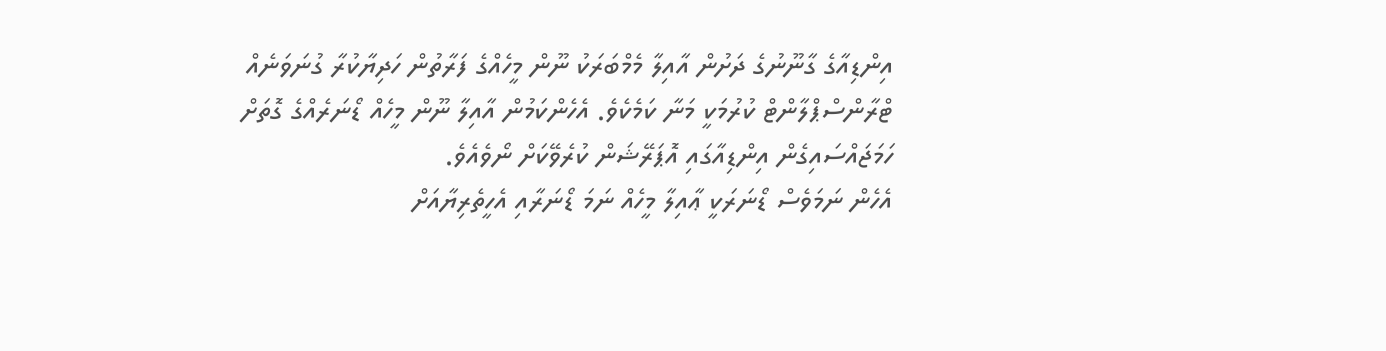އިންޑިއާގެ ގާނޫނުގެ ދަށުން އާއިލާ މެމްބަރަކު ނޫން މީހެއްގެ ފަރާތުން ހަދިޔާކުރާ ގުނަވަނެއް ޓްރާންސްޕްލާންޓް ކުރުމަކީ މަނާ ކަމެކެވެ. އެހެންކަމުން އާއިލާ ނޫން މީހެއް ޑޯނަރެއްގެ ގޮތަށް ހަމަޖައްސައިގެން އިންޑިއާގައި އޮޕަރޭޝަން ކުރެވޭކަށް ނޯވެއެވެ.
އެހެން ނަމަވެސް ޑޯނަރަކީ ޢާއިލާ މީހެއް ނަމަ ޑޯނަރާއި އެހީތެރިޔާއަށް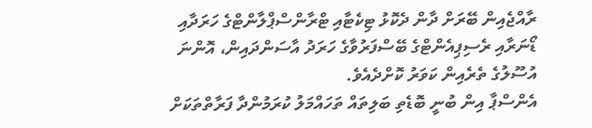ރާއްޖެއިން ބޭރަށް ދާން ދެކޮޅު ޓިކެޓާއި ޓްރާންސްޕްލާންޓްގެ ހަރަދާއި ޑޯނަރާއި ރެސިޕިއެންޓްގެ ބޭސްފަރުވާގެ ހަރަދު އާސަންދައިން، އޮންނަ އުސޫލުގެ ތެރެއިން ކަވަރު ކޮށްދެއެވެ.
އެންސްޕާ އިން ބުނީ ބޮޑެތި ބަލިތައް ތަހައްމަލު ކުރަމުންދާ ފަރާތްތަކަށް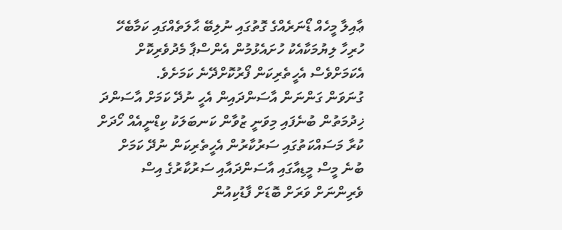ޢާއިލާ މީހެއް ޑޯނަރެއްގެ ގޮތުގައި ނުލިބޭ ޙާލަތެއްގައި ކަމާބެހޭ ހުރިހާ ލިޔުމަކާއެކު ހުށައެޅުމުން އެންސްޕާ މެދުވެރިކޮށް އެކަމަށްވެސް އެހީތެރިކަން ފޯރުކޮށްދޭނެ ކަމަށެވެ.
ގުނަވަން ގަންނަން އާސަންދައިން އެހީ ނުދޭ ކަމަށް އާސަންދަ ޚިދުމަތުން ބުނެފައި މިވަނީ ޒުވާން ކަނބަލަކު ކިޑްނީއެއް ހޯދަށް ކުރާ މަސައްކަތުގައި ސަރުކާރުން އެހީތެރިކަން ނުދޭ ކަމަށް ބުނެ މީސް މީޑިއާގައި އާސަންދައާއި ސަރުކާރުގެ އިސް ވެރިންނަށް ވަރަށް ބޮޑަށް ފާޑުކިއުން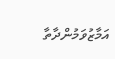އަމާޒުވަމުންދާތާ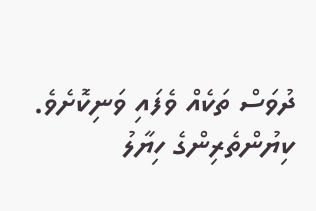ދުވަސް ތަކެއް ވެފައި ވަނިކޮށެވެ.
ކިޔުންތެރިންގެ ހިޔާލު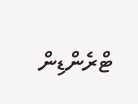ޓްރެންޑިން